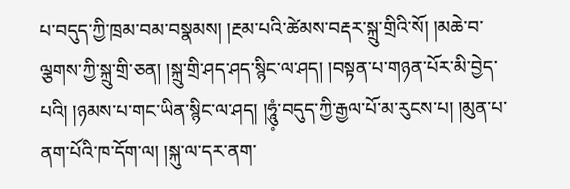པ་བདུད་ཀྱི་ཁྲམ་བམ་བསྣམས། །རྔམ་པའི་ཚེམས་བརྡར་སྐྲུ་གྲིའི་སོ། །མཆེ་བ་ལྕགས་ཀྱི་སྐྲུ་གྲི་ཅན། །སྐྲུ་གྲི་ཤད་ཤད་སྙིང་ལ་ཤད། །བསྟན་པ་གཉན་པོར་མི་བྱེད་པའི། །ཉམས་པ་གང་ཡིན་སྙིང་ལ་ཤད། །ཧཱུཾ༷་བདུད་ཀྱི་རྒྱལ་པོ་མ་རུངས་པ། །མུན་པ་ནག་པོའི་ཁ་དོག་ལ། །སྐུ་ལ་དར་ནག་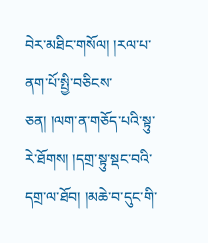བེར་མཐིང་གསོལ། །རལ་པ་ནག་པོ་སྤྱི་བཅིངས་ཅན། །ལག་ན་གཅོད་པའི་སྟུ་རེ་ཐོགས། །དགྲ་སྟུ་སྡང་བའི་དགྲ་ལ་ཐོབ། །མཆེ་བ་དུང་གི་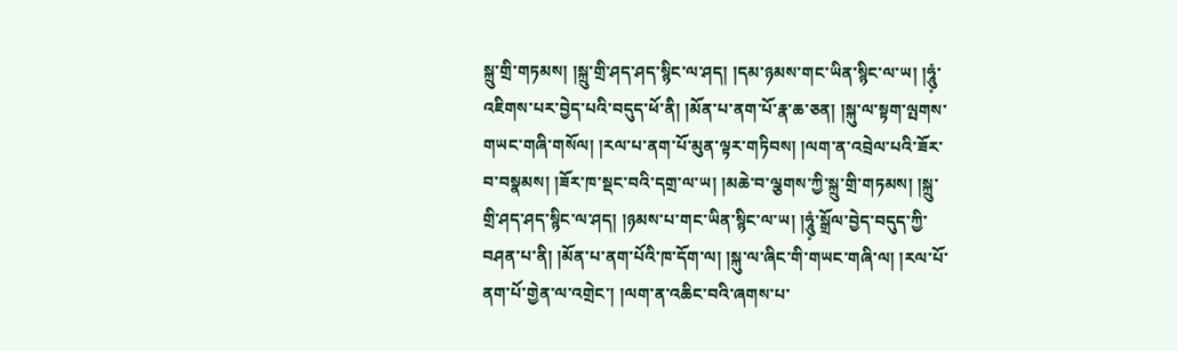སྐྲུ་གྲི་གཏམས། །སྐྲུ་གྲི་ཤད་ཤད་སྙིང་ལ་ཤད། །དམ་ཉམས་གང་ཡིན་སྙིང་ལ་ཡ། །ཧཱུཾ༷་འཇིགས་པར་བྱེད་པའི་བདུད་ཕོ་ནི། །མོན་པ་ནག་པོ་རྣ་ཆ་ཅན། །སྐུ་ལ་སྟག་ལྤགས་གཡང་གཞི་གསོལ། །རལ་པ་ནག་པོ་མུན་ལྟར་གཏིབས། །ལག་ན་འབྲེལ་པའི་ཟོར་བ་བསྣམས། །ཟོར་ཁ་སྡང་བའི་དགྲ་ལ་ཡ། །མཆེ་བ་ལྕགས་ཀྱི་སྐྲུ་གྲི་གཏམས། །སྐྲུ་གྲི་ཤད་ཤད་སྙིང་ལ་ཤད། །ཉམས་པ་གང་ཡིན་སྙིང་ལ་ཡ། །ཧཱུཾ༷་སྒྲོལ་བྱེད་བདུད་ཀྱི་བཤན་པ་ནི། །མོན་པ་ནག་པོའི་ཁ་དོག་ལ། །སྐུ་ལ་ཞིང་གི་གཡང་གཞི་ལ། །རལ་པོ་ནག་པོ་གྱེན་ལ་འགྲེང་། །ལག་ན་འཆིང་བའི་ཞགས་པ་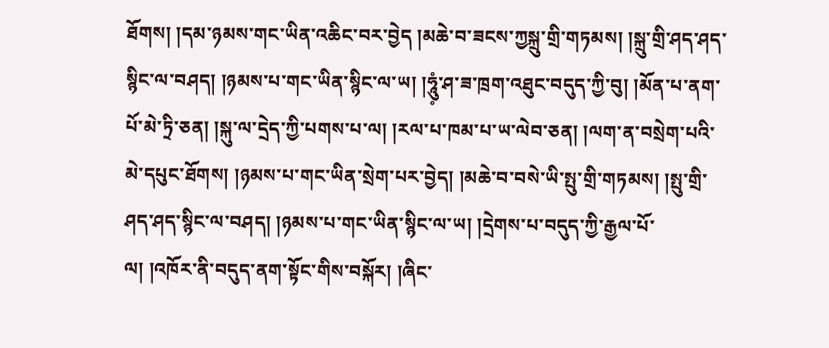ཐོགས། །དམ་ཉམས་གང་ཡིན་འཆིང་བར་བྱེད །མཆེ་བ་ཟངས་ཀྱསྐྲུ་གྲི་གཏམས། །སྐྲུ་གྲི་ཤད་ཤད་སྙིང་ལ་བཤད། །ཉམས་པ་གང་ཡིན་སྙིང་ལ་ཡ། །ཧཱུཾ༷་ཤ་ཟ་ཁྲག་འཐུང་བདུད་ཀྱི་བུ། །མོན་པ་ནག་པོ་མེ་ཏྲི་ཅན། །སྐུ་ལ་དྲེད་ཀྱི་པགས་པ་ལ། །རལ་པ་ཁམ་པ་ཡ་ལེབ་ཅན། །ལག་ན་བསྲེག་པའི་མེ་དཔུང་ཐོགས། །ཉམས་པ་གང་ཡིན་སྲེག་པར་བྱེད། །མཆེ་བ་བསེ་ཡི་སྤུ་གྲི་གཏམས། །སྤུ་གྲི་ཤད་ཤད་སྙིང་ལ་བཤད། །ཉམས་པ་གང་ཡིན་སྙིང་ལ་ཡ། །དྲེགས་པ་བདུད་ཀྱི་རྒྱལ་པོ་ལ། །འཁོར་ནི་བདུད་ནག་སྟོང་གིས་བསྐོར། །ཞིང་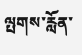ལྤགས་རློན་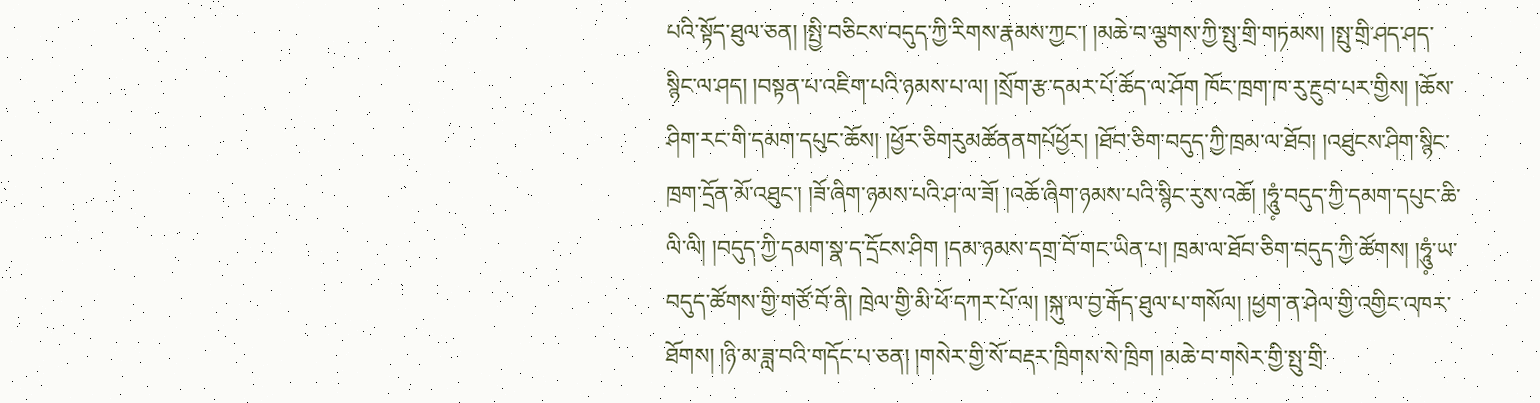པའི་སྟོད་ཐུལ་ཅན། །སྤྱི་བཅིངས་བདུད་ཀྱི་རིགས་རྣམས་ཀྱང་། །མཆེ་བ་ལྕགས་ཀྱི་སྤུ་གྲི་གཏམས། །སྤུ་གྲི་ཤད་ཤད་སྙིང་ལ་ཤད། །བསྟན་པ་འཇིག་པའི་ཉམས་པ་ལ། །སྲོག་རྩ་དམར་པོ་ཆོད་ལ་ཤོག ཁོང་ཁྲག་ཁ་རུ་རྔུབ་པར་གྱིས། །ཆོས་ཤིག་རང་གི་དམག་དཔུང་ཆོས། །ཕྱོར་ཅིགརུམཚོནནགཔོཕྱོར། །ཐོབ་ཅིག་བདུད་ཀྱི་ཁྲམ་ལ་ཐོབ། །འཐུངས་ཤིག་སྙིང་ཁྲག་དྲོན་མོ་འཐུང་། །ཟོ་ཞིག་ཉམས་པའི་ཤ་ལ་ཟོ། །འཆོ་ཞིག་ཉམས་པའི་སྙིང་རུས་འཆོ། །ཧཱུཾ༷་བདུད་ཀྱི་དམག་དཔུང་ཆི་ལི་ལི། །བདུད་ཀྱི་དམག་སྣ་ད་དྲོངས་ཤིག །དམ་ཉམས་དགྲ་བོ་གང་ཡིན་པ། ཁྲམ་ལ་ཐོབ་ཅིག་བདུད་ཀྱི་ཚོགས། །ཧཱུཾ༷་ཡ་བདུད་ཚོགས་གྱི་གཙོ་བོ་ནི། ཁྲེལ་གྱི་མི་ཕོ་དཀར་པོ་ལ། །སྐུ་ལ་བྱ་རྒོད་ཐུལ་པ་གསོལ། །ཕྱག་ན་ཤེལ་གྱི་འགྱིང་འཁར་ཐོགས། །ཉི་མ་ཟླ་བའི་གདོང་པ་ཅན། །གསེར་གྱི་སོ་བརྡར་ཁྲིགས་སེ་ཁྲིག །མཆེ་བ་གསེར་གྱི་སྤུ་གྲི་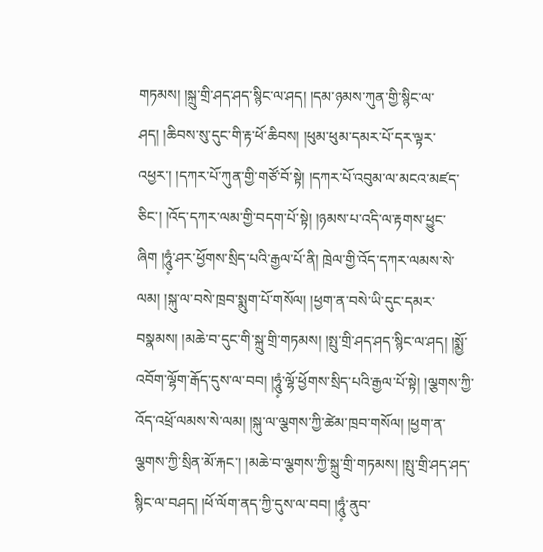གཏམས། །སྐྲུ་གྲི་ཤད་ཤད་སྙིང་ལ་ཤད། །དམ་ཉམས་ཀུན་གྱི་སྙིང་ལ་ཤད། །ཆིབས་སུ་དུང་གི་རྟ་ཕོ་ཆིབས། །ཕུམ་ཕུམ་དམར་པོ་དར་ལྟར་འཕྱར་། །དཀར་པོ་ཀུན་གྱི་གཙོ་བོ་སྟེ། །དཀར་པོ་འབུམ་ལ་མངའ་མཛད་ཅིང་། །འོད་དཀར་ལམ་གྱི་བདག་པོ་སྟེ། །ཉམས་པ་འདི་ལ་རྟགས་ཕྱུང་ཞིག །ཧཱུཾ༷་ཤར་ཕྱོགས་སྲིད་པའི་རྒྱལ་པོ་ནི། ཁྲེལ་གྱི་འོད་དཀར་ལམས་སེ་ལམ། །སྐུ་ལ་བསེ་ཁྲབ་སྨུག་པོ་གསོལ། །ཕྱག་ན་བསེ་ཡི་དུང་དམར་བསྣམས། །མཆེ་བ་དུང་གི་སྐྲུ་གྲི་གཏམས། །སྤུ་གྲི་ཤད་ཤད་སྙིང་ལ་ཤད། །སྨྱོ་འབོག་ལྷོག་རྒོད་དུས་ལ་བབ། །ཧཱུཾ༷་ལྷོ་ཕྱོགས་སྲིད་པའི་རྒྱལ་པོ་སྟེ། །ལྕགས་ཀྱི་འོད་འཕྲོ་ལམས་སེ་ལམ། །སྐུ་ལ་ལྕགས་ཀྱི་ཚེམ་ཁྲབ་གསོལ། །ཕྱག་ན་ལྕགས་ཀྱི་སྲིན་མོ་རྐང་། །མཆེ་བ་ལྕགས་ཀྱི་སྐྲུ་གྲི་གཏམས། །སྤུ་གྲི་ཤད་ཤད་སྙིང་ལ་བཤད། །ཕོ་ལོག་ནད་ཀྱི་དུས་ལ་བབ། །ཧཱུཾ༷་ནུབ་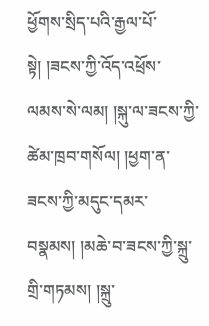ཕྱོགས་སྲིད་པའི་རྒྱལ་པོ་སྟེ། །ཟངས་ཀྱི་འོད་འཕྲོས་ལམས་སེ་ལམ། །སྐུ་ལ་ཟངས་ཀྱི་ཚེམ་ཁྲབ་གསོལ། །ཕྱག་ན་ཟངས་ཀྱི་མདུང་དམར་བསྣམས། །མཆེ་བ་ཟངས་ཀྱི་སྐྲུ་གྲི་གཏམས། །སྐྲུ་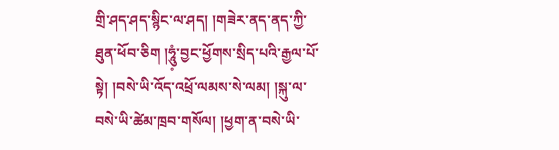གྲི་ཤད་ཤད་སྙིང་ལ་ཤད། །གཟེར་ནད་ནད་ཀྱི་ཐུན་ཕོབ་ཅིག །ཧཱུཾ༷་བྱང་ཕྱོགས་སྲིད་པའི་རྒྱལ་པོ་སྟེ། །བསེ་ཡི་འོད་འཕྲོ་ལམས་སེ་ལམ། །སྐུ་ལ་བསེ་ཡི་ཚེམ་ཁྲབ་གསོལ། །ཕྱག་ན་བསེ་ཡི་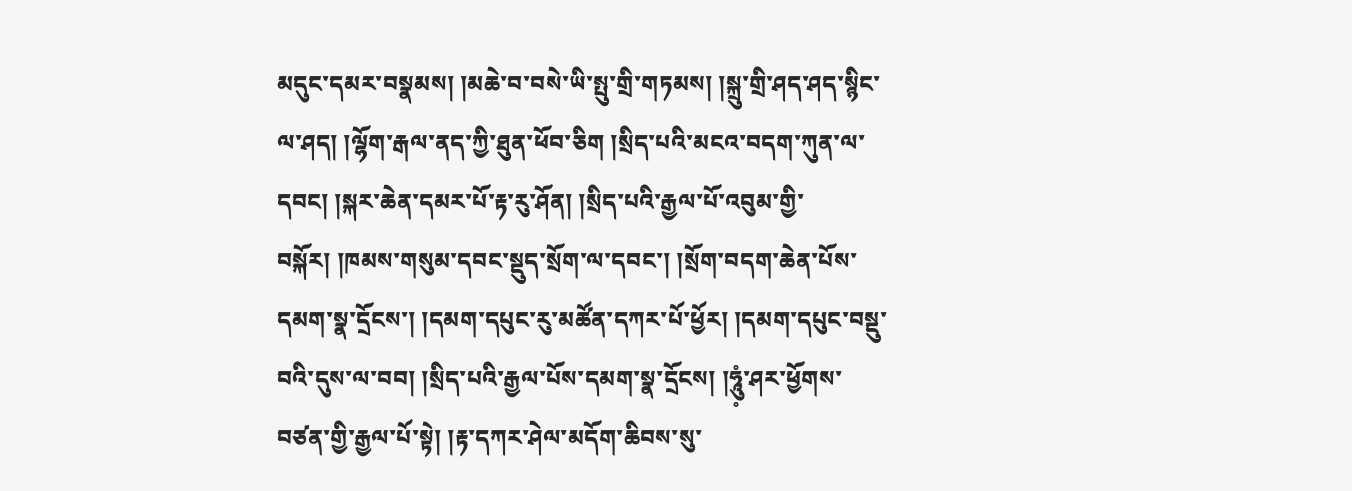མདུང་དམར་བསྣམས། །མཆེ་བ་བསེ་ཡི་སྤུ་གྲི་གཏམས། །སྐྲུ་གྲི་ཤད་ཤད་སྙིང་ལ་ཤད། །ལྷོག་རྒལ་ནད་ཀྱི་ཐུན་ཕོབ་ཅིག །སྲིད་པའི་མངའ་བདག་ཀུན་ལ་དབང། །སྐར་ཆེན་དམར་པོ་རྟ་རུ་ཤོན། །སྲིད་པའི་རྒྱལ་པོ་འབུམ་གྱི་བསྐོར། །ཁམས་གསུམ་དབང་སྡུད་སྲོག་ལ་དབང་། །སྲོག་བདག་ཆེན་པོས་དམག་སྣ་དྲོངས་། །དམག་དཔུང་རུ་མཚོན་དཀར་པོ་ཕྱོར། །དམག་དཔུང་བསྡུ་བའི་དུས་ལ་བབ། །སྲིད་པའི་རྒྱལ་པོས་དམག་སྣ་དྲོངས། །ཧཱུཾ༷་ཤར་ཕྱོགས་བཙན་གྱི་རྒྱལ་པོ་སྟེ། །རྟ་དཀར་ཤེལ་མདོག་ཆིབས་སུ་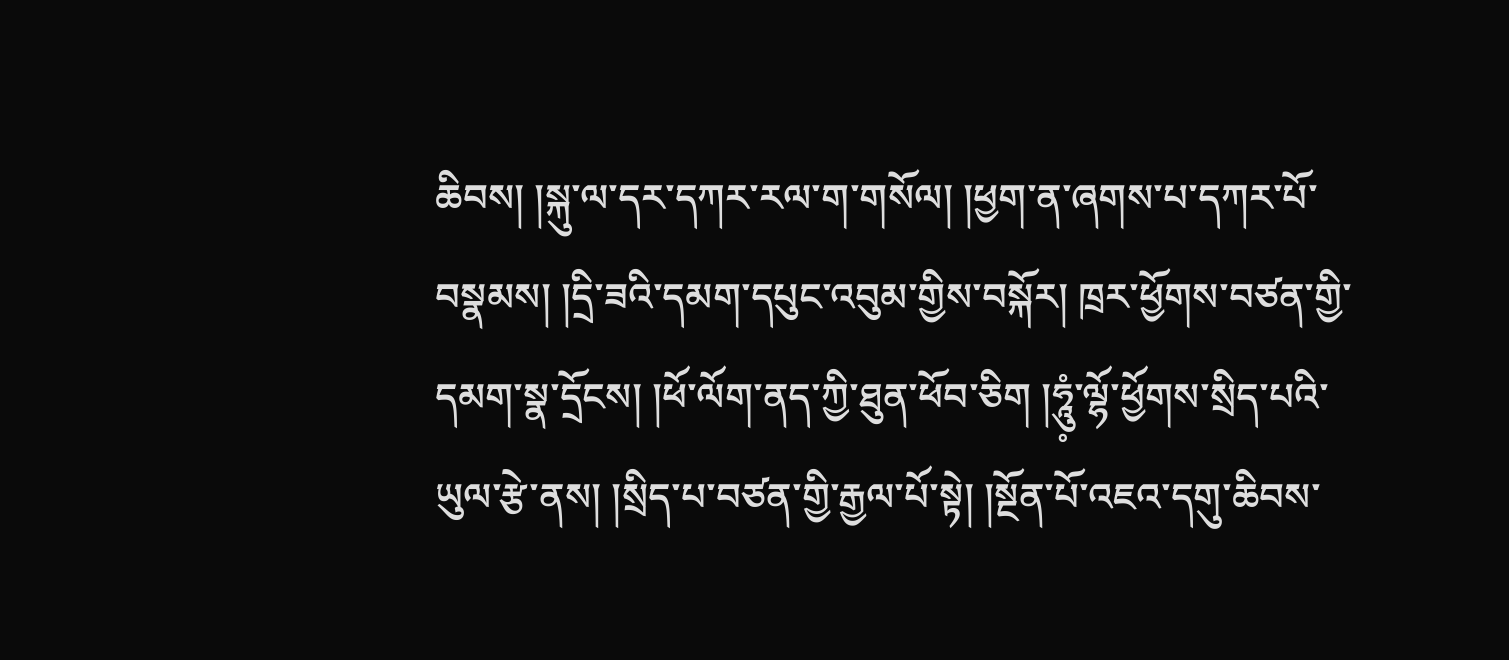ཆིབས། །སྐུ་ལ་དར་དཀར་རལ་ག་གསོལ། །ཕྱག་ན་ཞགས་པ་དཀར་པོ་བསྣམས། །དྲི་ཟའི་དམག་དཔུང་འབུམ་གྱིས་བསྐོར། ཁྲར་ཕྱོགས་བཙན་གྱི་དམག་སྣ་དྲོངས། །ཕོ་ལོག་ནད་ཀྱི་ཐུན་ཕོབ་ཅིག །ཧཱུཾ༷་ལྷོ་ཕྱོགས་སྲིད་པའི་ཡུལ་རྩེ་ནས། །སྲིད་པ་བཙན་གྱི་རྒྱལ་པོ་སྟེ། །སྔོན་པོ་འཇའ་དགུ་ཆིབས་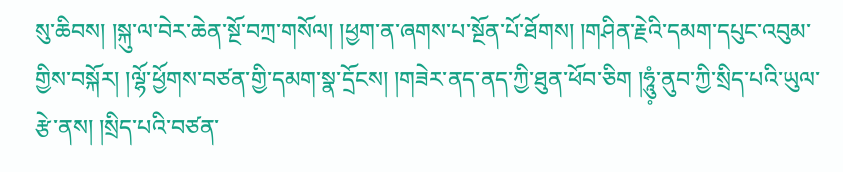སུ་ཆིབས། །སྐུ་ལ་བེར་ཆེན་སྔོ་བཀྲ་གསོལ། །ཕྱག་ན་ཞགས་པ་སྔོན་པོ་ཐོགས། །གཤིན་རྗེའི་དམག་དཔུང་འབུམ་གྱིས་བསྐོར། །ལྷོ་ཕྱོགས་བཙན་གྱི་དམག་སྣ་དྲོངས། །གཟེར་ནད་ནད་ཀྱི་ཐུན་ཕོབ་ཅིག །ཧཱུཾ༷་ནུབ་ཀྱི་སྲིད་པའི་ཡུལ་རྩེ་ནས། །སྲིད་པའི་བཙན་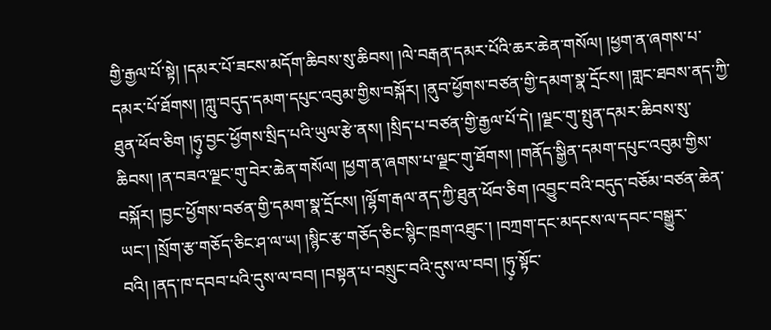གྱི་རྒྱལ་པོ་སྟེ། །དམར་པོ་ཟངས་མདོག་ཆིབས་སུ་ཆིབས། །ལེ་བརྒན་དམར་པོའི་ཆར་ཆེན་གསོལ། །ཕྱག་ན་ཞགས་པ་དམར་པོ་ཐོགས། །ཀླུ་བདུད་དམག་དཔུང་འབུམ་གྱིས་བསྐོར། །ནུབ་ཕྱོགས་བཙན་གྱི་དམག་སྣ་དྲོངས། །གླང་ཐབས་ནད་ཀྱི་ཐུན་ཕོབ་ཅིག །ཧུ༷་བྱང་ཕྱོགས་སྲིད་པའི་ཡུལ་རྩེ་ནས། །སྲིད་པ་བཙན་གྱི་རྒྱལ་པོ་དེ། །ལྗང་གུ་སྤུན་དམར་ཆིབས་སུ་ཆིབས། །ན་བཟའ་ལྗང་གུ་བེར་ཆེན་གསོལ། །ཕྱག་ན་ཞགས་པ་ལྗང་གུ་ཐོགས། །གནོད་སྒྱིན་དམག་དཔུང་འབུམ་གྱིས་བསྐོར། །བྱང་ཕྱོགས་བཙན་གྱི་དམག་སྣ་དྲོངས། །ལྷོག་རྒལ་ནད་ཀྱི་ཐུན་ཕོབ་ཅིག །འབྱུང་བའི་བདུད་བཅོམ་བཙན་ཆེན་ཡང་། །སྲོག་རྩ་གཅོད་ཅིང་ཤ་ལ་ཡ། །སྙིང་རྩ་གཅོད་ཅིང་སྙིང་ཁྲག་འཐུང་། །བཀྲག་དང་མདངས་ལ་དབང་བསྒྱུར་བའི། །ནད་ཁ་དབབ་པའི་དུས་ལ་བབ། །བསྟན་པ་བསྲུང་བའི་དུས་ལ་བབ། །ཧུ༷་སྟོང་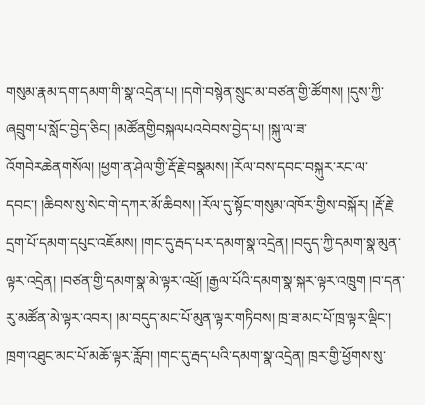གསུམ་རྣམ་དག་དམག་གི་སྣ་འདྲེན་པ། །དགེ་བསྙེན་སྲུང་མ་བཙན་གྱི་ཚོགས། །དུས་ཀྱི་ཞབྲུག་པ་སློང་བྱེད་ཅིང། །མཚོནགྱིབསྐལཔའབེབས་བྱེད་པ། །སྐུ་ལ་ཟ་འོགབེརཆེནགསོལ། །ཕྱག་ན་ཤེལ་གྱི་རྡོ་རྗེ་བསྣམས། །རོལ་བས་དབང་བསྐུར་རང་ལ་དབང་། །ཆིབས་སུ་སེང་གེ་དཀར་མོ་ཆིབས། །རོལ་དུ་སྟོང་གསུམ་འཁོར་གྱིས་བསྐོར། །རྡོ་རྗེ་དྲག་པོ་དམག་དཔུང་འཇོམས། །གང་དུ་རྦད་པར་དམག་སྣ་འདྲེན། །བདུད་ཀྱི་དམག་སྣ་མུན་ལྟར་འདྲེན། །བཙན་གྱི་དམག་སྣ་མེ་ལྟར་འཕྲོ། །རྒྱལ་པོའི་དམག་སྣ་སྐར་ལྟར་འཁྲུག །བ་དན་རུ་མཚོན་མེ་ལྟར་འབར། །མ་བདུད་མང་པོ་མུན་ལྟར་གཏིབས། ཁྲ་ཟ་མང་པོ་ཁྲ་ལྟར་ལྡིང་། ཁྲག་འཐུང་མང་པོ་མཆོ་ལྟར་རློབ། །གང་དུ་རྦད་པའི་དམག་སྣ་འདྲེན། ཁྲར་གྱི་ཕྱོགས་སུ་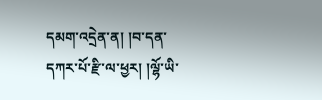དམག་འདྲེན་ན། །བ་དན་དཀར་པོ་རྫི་ལ་ཕྱར། །ལྷོ་ཡི་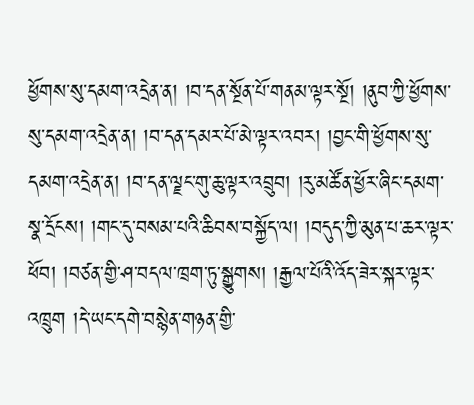ཕྱོགས་སུ་དམག་འདྲེན་ན། །བ་དན་སྔོན་པོ་གནམ་ལྟར་སྔོ། །ནུབ་ཀྱི་ཕྱོགས་སུ་དམག་འདྲེན་ན། །བ་དན་དམར་པོ་མེ་ལྟར་འབར། །བྱང་གི་ཕྱོགས་སུ་དམག་འདྲེན་ན། །བ་དན་ལྗང་གུ་ཆུ་ལྟར་འབྲུབ། །རུ་མཚོན་ཕྱོར་ཞིང་དམག་སྣ་དྲོངས། །གང་དུ་བསམ་པའི་ཆིབས་བསྐྱོད་ལ། །བདུད་ཀྱི་མུན་པ་ཆར་ལྟར་ཕོབ། །བཙན་གྱི་ཤ་བདལ་ཁྲག་ཏུ་སྒྱུགས། །རྒྱལ་པོའི་འོད་ཟེར་སྐར་ལྟར་འཁྲུག །དེ་ཡང་དགེ་བསྙེན་གཉན་གྱི་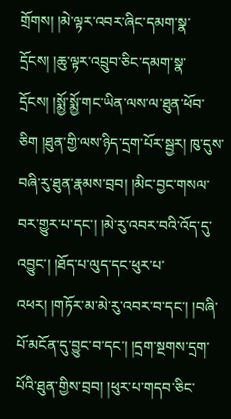གྲོགས། །མེ་ལྟར་འབར་ཞིང་དམག་སྣ་དྲོངས། །ཆུ་ལྟར་འབྲུབ་ཅིང་དམག་སྣ་དྲོངས། །སྨྱོ་སྨྱོ་གང་ཡིན་ལས་ལ་ཐུན་ཕོབ་ཅིག །ཐུན་གྱི་ལས་ཉིད་དྲག་པོར་སྦྱར། ཁུ་དུས་བཞི་རུ་ཐུན་རྣམས་བྲབ། །མིང་བྱང་གསལ་བར་གྱུར་པ་དང་། །མེ་རུ་འབར་བའི་འོད་དུ་འབྱུང་། །ཐོད་པ་ལུད་དང་ཕུར་པ་འཕར། །གཏོར་མ་མེ་རུ་འབར་བ་དང་། །བཞི་པོ་མངོན་དུ་བྱུང་བ་དང་། །དྲག་སྔགས་དྲག་པོའི་ཐུན་གྱིས་བྲབ། །ཕུར་པ་གདབ་ཅིང་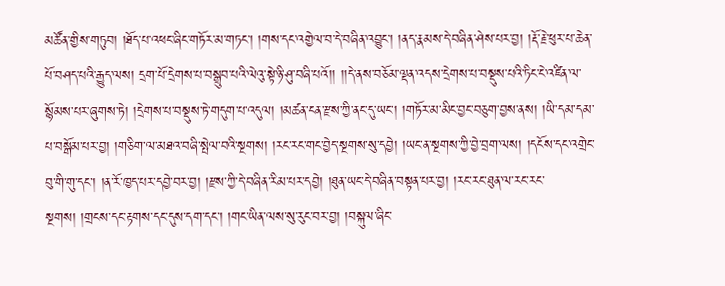མཚོན་གྱིས་གཏུབ། །ཐོད་པ་འཕང་ཞིང་གཏོར་མ་གཏང་། །གས་དང་འགྱེལ་བ་དེ་བཞིན་འབྱུང་། །ནད་རྣམས་དེ་བཞིན་ཤེས་པར་བྱ། །རྡོ་རྗེ་ཕུར་པ་ཆེན་པོ་བཤད་པའི་རྒྱུད་ལས། དྲག་པོ་དྲེགས་པ་བསྒྲུབ་པའི་ལེའུ་སྟེ་ཉི་ཤུ་བཞི་པའོ།། །།དེ་ནས་བཅོམ་ལྡན་འདས་དྲེགས་པ་བསྡུས་པའི་ཏིང་ངེ་འཛིན་ལ་སྙོམས་པར་ཞུགས་ཏེ། །དྲེགས་པ་བསྡུས་ཏེ་གདུག་པ་འདུལ། །མཚན་ངན་རྫས་ཀྱི་ནང་དུ་ཡང་། །གཏོར་མ་མིང་བྱང་བཅུག་བྱས་ནས། །ཡི་དམ་དམ་པ་བསྒོམ་པར་བྱ། །གཅིག་ལ་མཐའ་བཞི་སྤེལ་བའི་སྔགས། །རང་རང་གང་བྱེད་སྔགས་སུ་དབྱེ། །ཡང་ན་སྔགས་ཀྱི་བྱེ་བྲག་ལས། །དངོས་དང་འགྲེང་བུ་གི་གུ་དང་། །ན་རོ་ཁྱད་པར་དབྱེ་བར་བྱ། །རྫས་ཀྱི་དེ་བཞིན་རིམ་པར་དབྱེ། །ཐུན་ཡང་དེ་བཞིན་བསྟན་པར་བྱ། །རང་རང་ཐུན་ལ་རང་རང་སྔགས། །གྲངས་དང་རྟགས་དང་དུས་དག་དང་། །གང་ཡིན་ལས་སུ་རུང་བར་བྱ། །བསྐུལ་ཞིང་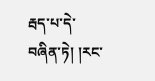རྦད་པ་དེ་བཞིན་ཏེ། །རང་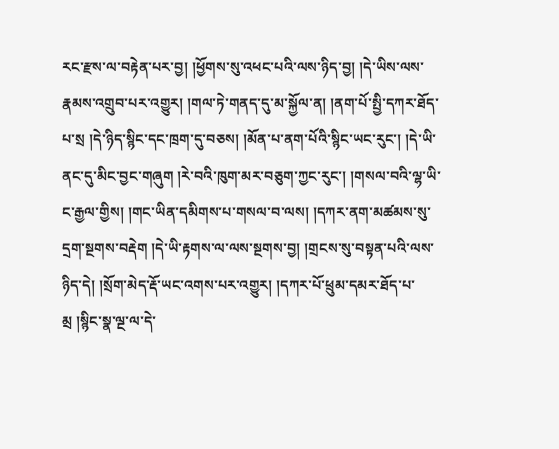རང་རྫས་ལ་བརྟེན་པར་བྱ། །ཕྱོགས་སུ་འཕང་པའི་ལས་ཉིད་བྱ། །དེ་ཡིས་ལས་རྣམས་འགྲུབ་པར་འགྱུར། །གལ་ཏེ་གནད་དུ་མ་སྐྱོལ་ན། །ནག་པོ་སྤྱི་དཀར་ཐོད་པ་སྲ །དེ་ཉིད་སྙིང་དང་ཁྲག་དུ་བཅས། །མོན་པ་ནག་པོའི་སྙིང་ཡང་རུང་། །དེ་ཡི་ནང་དུ་མིང་བྱང་གཞུག །རེ་བའི་ཁུག་མར་བཅུག་ཀྱང་རུང་། །གསལ་བའི་ལྷ་ཡི་ང་རྒྱལ་གྱིས། །གང་ཡིན་དམིགས་པ་གསལ་བ་ལས། །དཀར་ནག་མཚམས་སུ་དྲག་སྔགས་བརྡེག །དེ་ཡི་རྟགས་ལ་ལས་སྔགས་བྱ། །གྲངས་སུ་བསྟན་པའི་ལས་ཉིད་དེ། །སྲོག་མེད་རྡོ་ཡང་འགས་པར་འགྱུར། །དཀར་པོ་ཕྲུམ་དམར་ཐོད་པ་མྲ །སྙིང་སྣ་ལྔ་ལ་དེ་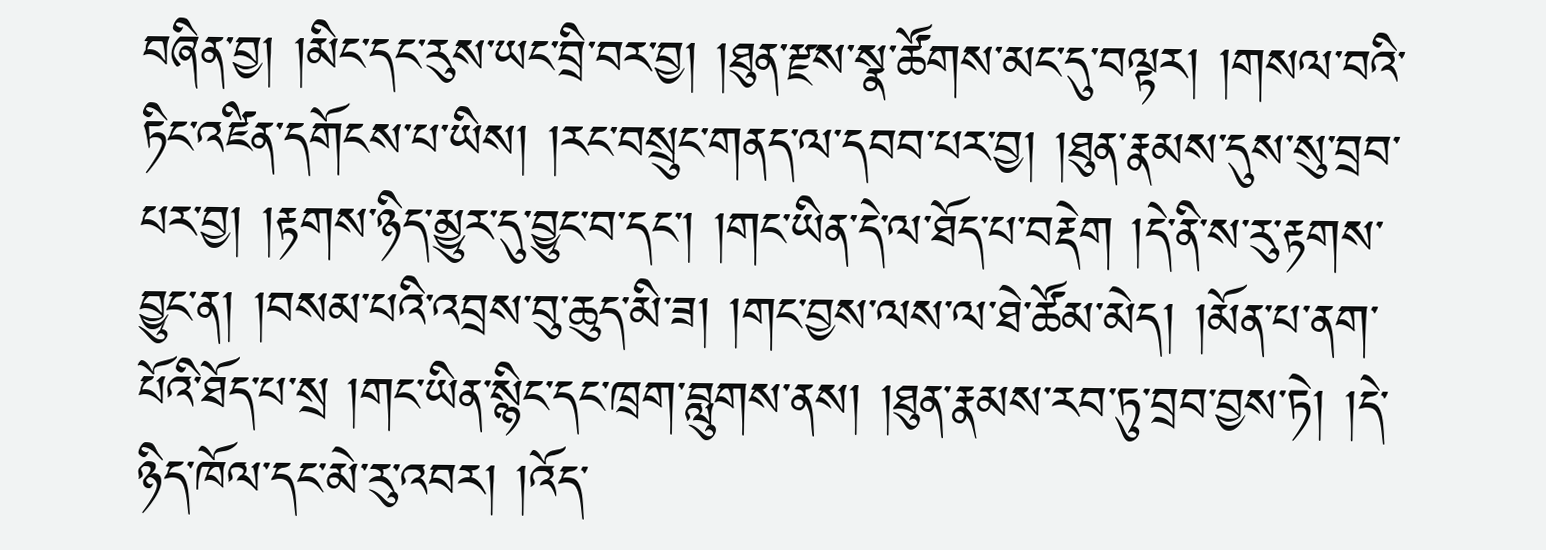བཞིན་བྱ། །མིང་དང་རུས་ཡང་བྲི་བར་བྱ། །ཐུན་རྫས་སྣ་ཚོགས་མང་དུ་བལྟར། །གསལ་བའི་ཏིང་འཛིན་དགོངས་པ་ཡིས། །རང་བསྲུང་གནད་ལ་དབབ་པར་བྱ། །ཐུན་རྣམས་དུས་སུ་བྲབ་པར་བྱ། །རྟགས་ཉིད་མྱུར་དུ་བྱུང་བ་དང་། །གང་ཡིན་དེ་ལ་ཐོད་པ་བརྡེག །དེ་ནི་ས་རུ་རྟགས་བྱུང་ན། །བསམ་པའི་འབྲས་བུ་ཆུད་མི་ཟ། །གང་བྱས་ལས་ལ་ཐེ་ཚོམ་མེད། །མོན་པ་ནག་པོའི་ཐོད་པ་སྲ །གང་ཡིན་སྙིང་དང་ཁྲག་བླུགས་ནས། །ཐུན་རྣམས་རབ་ཏུ་བྲབ་བྱས་ཏེ། །དེ་ཉིད་ཁོལ་དང་མེ་རུ་འབར། །འོད་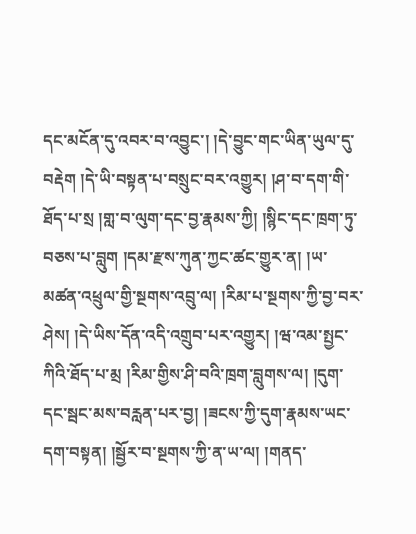དང་མངོན་དུ་འབར་བ་འབྱུང་། །དེ་བྱུང་གང་ཡིན་ཡུལ་དུ་བརྡེག །དེ་ཡི་བསྟན་པ་བསྲུང་བར་འགྱུར། །ཤ་བ་དག་གི་ཐོད་པ་སྲ །གླ་བ་ལུག་དང་བྱ་རྣམས་ཀྱི། །སྙིང་དང་ཁྲག་ཏུ་བཅས་པ་བླུག །དམ་རྫས་ཀུན་ཀྱང་ཚང་གྱུར་ན། །ཡ་མཚན་འཕྲུལ་གྱི་སྔགས་འབྲུ་ལ། །རིམ་པ་སྔགས་ཀྱི་བྱ་བར་ཤེས། །དེ་ཡིས་དོན་འདི་འགྲུབ་པར་འགྱུར། །ཝ་འམ་སྤྱང་ཀིའི་ཐོད་པ་མྲ །རིམ་གྱིས་ཤི་བའི་ཁྲག་བླུགས་ལ། །དུག་དང་སྦང་མས་བརླན་པར་བྱ། །ཟངས་ཀྱི་དུག་རྣམས་ཡང་དག་བསྟན། །སྦྱོར་བ་སྔགས་ཀྱི་ན་ཡ་ལ། །གནད་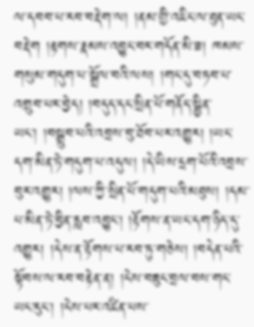ལ་དབབ་པ་རབ་བརྡེག་ལ། །ནམ་གྱི་འཇིང་ལ་ཐུན་ཡང་བརྡེག །རྟགས་རྣམས་འབྱུང་བར་གདོན་མི་ཟ། ཁམས་གསུམ་གདུག་པ་སྒྲོལ་བའི་ལས། །གང་དུ་བཏབ་པ་འགྲུབ་པར་བྱེད། །བདུད་དང་སྲིན་པོ་གནོད་སྦྱིན་ཡང་། །བསྒྲུབ་པའི་འབྲས་བུ་ཐོབ་པར་འགྱུར། །ཡང་དག་མིན་ཏེ་གདུག་པ་འདུལ། །དེ་ཡིས་དྲག་པོའི་འབྲས་བུར་འགྱུར། །ལས་ཀྱི་སྲིན་པོ་གདུག་པའི་མཐུས། །དམ་པ་མིན་ཏེ་བྱིན་རླབ་འབྱུང་། །རྟོགས་ན་ཡང་དག་ཉིད་དུ་འགྱུར། །དེས་ན་རྟོགས་པ་རབ་ཏུ་གཅེས། །བདེན་པའི་སྟོབས་ལ་རབ་བརྟེན་ན། །ངེས་བཟུང་བྲལ་བས་གང་ཡང་རུང་། །ངེས་པར་འཛིན་པས་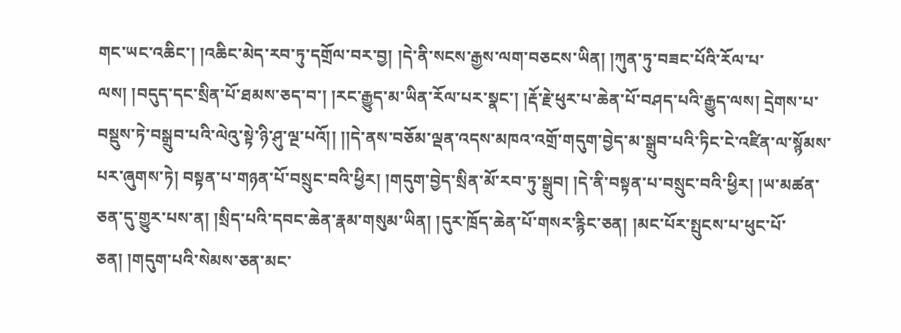གང་ཡང་འཆིང་། །འཆིང་མེད་རབ་ཏུ་དགྲོལ་བར་བྱ། །དེ་ནི་སངས་རྒྱས་ལག་བཅངས་ཡིན། །ཀུན་ཏུ་བཟང་པོའི་རོལ་པ་ལས། །བདུད་དང་སྲིན་པོ་ཐམས་ཅད་བ་། །རང་རྒྱུད་མ་ཡིན་རོལ་པར་སྣང་། །རྡོ་རྗེ་ཕུར་པ་ཆེན་པོ་བཤད་པའི་རྒྱུད་ལས། དྲེགས་པ་བསྡུས་ཏེ་བསྒྲུབ་པའི་ལེའུ་སྟེ་ཉི་ཤུ་ལྔ་པའོ།། །།དེ་ནས་བཅོམ་ལྡན་འདས་མཁའ་འགྲོ་གདུག་བྱེད་མ་སྒྲུབ་པའི་ཏིང་ངེ་འཛིན་ལ་སྙོམས་པར་ཞུགས་ཏེ། བསྟན་པ་གཉན་པོ་བསྲུང་བའི་ཕྱིར། །གདུག་བྱེད་སྲིན་མོ་རབ་ཏུ་སྒྲུབ། །དེ་ནི་བསྟན་པ་བསྲུང་བའི་ཕྱིར། །ཡ་མཚན་ཅན་དུ་གྱུར་པས་ན། །སྲིད་པའི་དབང་ཆེན་རྣམ་གསུམ་ཡིན། །དུར་ཁྲོད་ཆེན་པོ་གསར་རྙིང་ཅན། །མང་པོར་སྤུངས་པ་ཕུང་པོ་ཅན། །གདུག་པའི་སེམས་ཅན་མང་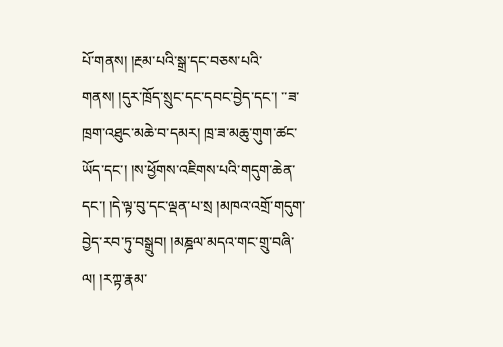པོ་གནས། །རྔམ་པའི་སྒྲ་དང་བཅས་པའི་གནས། །དུར་ཁྲོད་སྲུང་དང་དབང་བྱེད་དང་། ་་ཟ་ཁྲག་འཐུང་མཆེ་བ་དམར། ཁྲ་ཟ་མཆུ་གུག་ཚང་ཡོད་དང་། །ས་ཕྱོགས་འཇིགས་པའི་གདུག་ཆེན་དང་། །དེ་ལྟ་བུ་དང་ལྡན་པ་སྲ །མཁའ་འགྲོ་གདུག་བྱེད་རབ་ཏུ་བསྒྲུབ། །མཎྜལ་མདའ་གང་གྲུ་བཞི་ལ། །རཀྟ་རྣམ་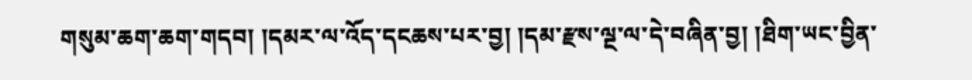གསུམ་ཆག་ཆག་གདབ། །དམར་ལ་འོད་དངཆས་པར་བྱ། །དམ་རྫས་ལྔ་ལ་དེ་བཞིན་བྱ། །ཐིག་ཡང་བྱིན་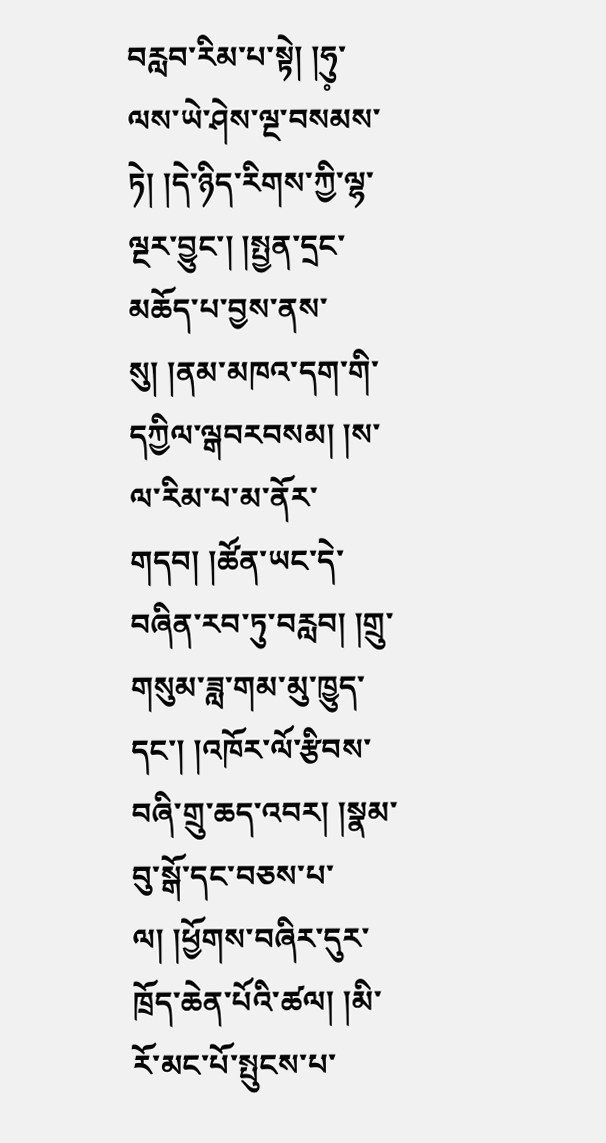བརླབ་རིམ་པ་སྟེ། །ཧུ༷་ལས་ཡེ་ཤེས་ལྔ་བསམས་ཏེ། །དེ་ཉིད་རིགས་ཀྱི་ལྷ་ལྔར་བྱུང་། །སྤྱན་དྲང་མཆོད་པ་བྱས་ནས་སུ། །ནམ་མཁའ་དག་གི་དཀྱིལ་ལྒབརབསམ། །ས་ལ་རིམ་པ་མ་ནོར་གདབ། །ཚོན་ཡང་དེ་བཞིན་རབ་ཏུ་བརླབ། །གྲུ་གསུམ་ཟླ་གམ་མུ་ཁྱུད་དང་། །འཁོར་ལོ་རྩིབས་བཞི་གྲུ་ཆད་འབར། །སྣམ་བུ་སྒོ་དང་བཅས་པ་ལ། །ཕྱོགས་བཞིར་དུར་ཁྲོད་ཆེན་པོའི་ཚལ། །མི་རོ་མང་པོ་སྤུངས་པ་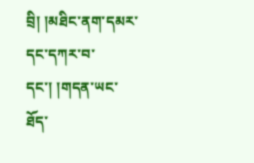བྲི། །མཐིང་ནག་དམར་དང་དཀར་བ་དང་། །གདན་ཡང་ཐོད་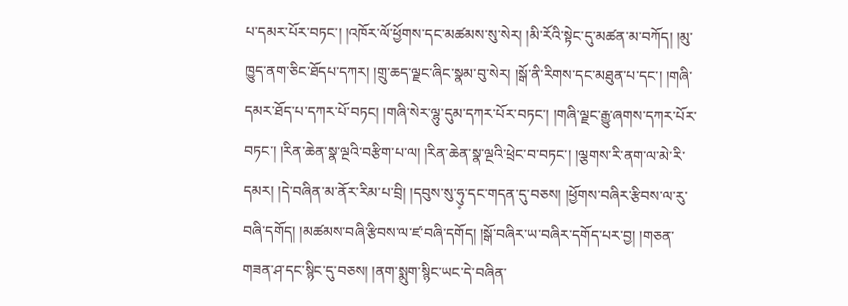པ་དམར་པོར་བཏང་། །འཁོར་ལོ་ཕྱོགས་དང་མཚམས་སུ་སེར། །མི་རོའི་སྟེང་དུ་མཚན་མ་བཀོད། །མུ་ཁྱུད་ནག་ཅིང་ཐོདཔ་དཀར། །གྲུ་ཆད་ལྗང་ཞིང་སྣམ་བུ་སེར། །སྒོ་ནི་རིགས་དང་མཐུན་པ་དང་། །གཞི་དམར་ཐོད་པ་དཀར་པོ་བཏང། །གཞི་སེར་ལྷུ་དུམ་དཀར་པོར་བཏང་། །གཞི་ལྗང་རྒྱུ་ཞགས་དཀར་པོར་བཏང་། །རིན་ཆེན་སྣ་ལྔའི་བརྩིག་པ་ལ། །རིན་ཆེན་སྣ་ལྔའི་ཕྲེང་བ་བཏང་། །ལྕགས་རི་ནག་ལ་མེ་རི་དམར། །དེ་བཞིན་མ་ནོར་རིམ་པ་བྲི། །དབུས་སུ་ཧུ༷་དང་གདན་དུ་བཅས། །ཕྱོགས་བཞིར་རྩིབས་ལ་རུ་བཞི་དགོད། །མཚམས་བཞི་རྩིབས་ལ་ཛ་བཞི་དགོད། །སྒོ་བཞིར་ཡ་བཞིར་དགོད་པར་བྱ། །གཅན་གཟན་ཤ་དང་སྙིང་དུ་བཅས། །ནག་སྨུག་སྙིང་ཡང་དེ་བཞིན་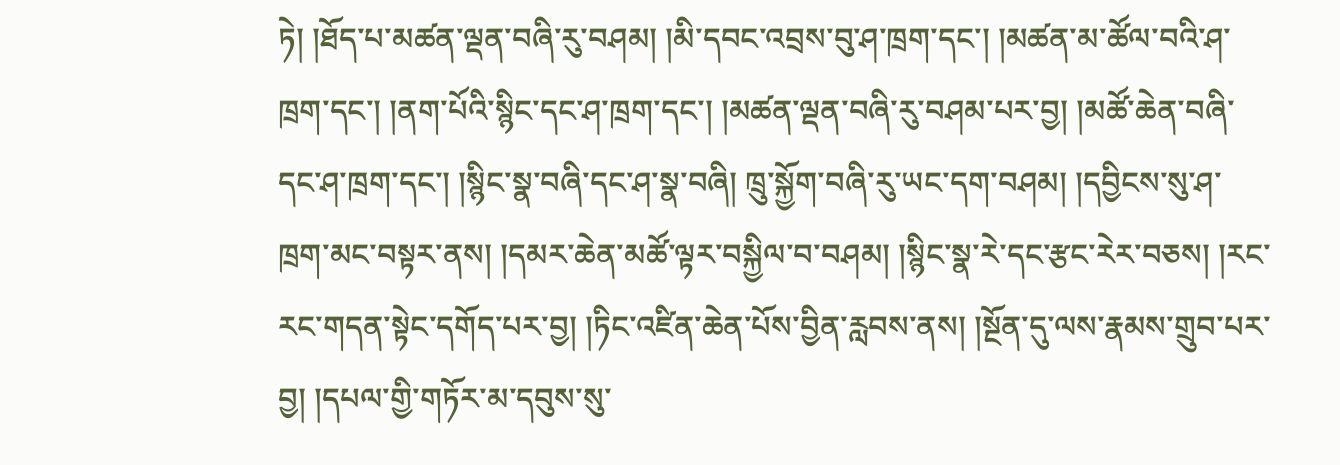ཏེ། །ཐོད་པ་མཚན་ལྡན་བཞི་རུ་བཤམ། །མི་དབང་འབྲས་བུ་ཤ་ཁྲག་དང་། །མཚན་མ་ཚོལ་བའི་ཤ་ཁྲག་དང་། །ནག་པོའི་སྙིང་དང་ཤ་ཁྲག་དང་། །མཚན་ལྡན་བཞི་རུ་བཤམ་པར་བྱ། །མཚོ་ཆེན་བཞི་དང་ཤ་ཁྲག་དང་། །སྙིང་སྣ་བཞི་དང་ཤ་སྣ་བཞི། ཁྲུ་སྐྱོག་བཞི་རུ་ཡང་དག་བཤམ། །དབྱིངས་སུ་ཤ་ཁྲག་མང་བསྟར་ནས། །དམར་ཆེན་མཚོ་ལྟར་བསྐྱིལ་བ་བཤམ། །སྙིང་སྣ་རེ་དང་རྩང་རེར་བཅས། །རང་རང་གདན་སྟེང་དགོད་པར་བྱ། །ཏིང་འཛིན་ཆེན་པོས་བྱིན་རླབས་ནས། །སྔོན་དུ་ལས་རྣམས་གྲུབ་པར་བྱ། །དཔལ་གྱི་གཏོར་མ་དབུས་སུ་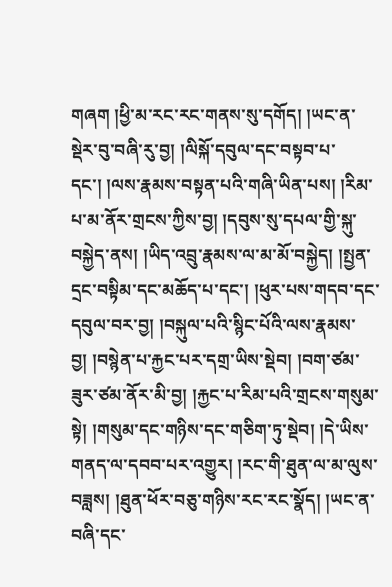གཞག །ཕྱི་མ་རང་རང་གནས་སུ་དགོད། །ཡང་ན་སྡེར་བུ་བཞི་རུ་བྱ། །ལིསྐོ་དབུལ་དང་བསྟབ་པ་དང་། །ལས་རྣམས་བསྟན་པའི་གཞི་ཡིན་པས། །རིམ་པ་མ་ནོར་གྲངས་ཀྱིས་བྱ། །དབུས་སུ་དཔལ་གྱི་སྐུ་བསྐྱེད་ནས། །ཡིད་འབྲུ་རྣམས་ལ་མ་མོ་བསྐྱེད། །སྤྱན་དྲང་བསྟིམ་དང་མཆོད་པ་དང་། །ཕུར་པས་གདབ་དང་དབུལ་བར་བྱ། །བསྐུལ་པའི་སྙིང་པོའི་ལས་རྣམས་བྱ། །བསྙེན་པ་རྐྱང་པར་དགྲ་ཡིས་སྡེབ། །བག་ཙམ་ཟུར་ཙམ་ནོར་མི་བྱ། །རྐྱང་པ་རིམ་པའི་གྲངས་གསུམ་སྟེ། །གསུམ་དང་གཉིས་དང་གཅིག་ཏུ་སྡེབ། །དེ་ཡིས་གནད་ལ་དབབ་པར་འགྱུར། །རང་གི་ཐུན་ལ་མ་ལུས་བཟླས། །ཐུན་ཕོར་བཅུ་གཉིས་རང་རང་སྣོད། །ཡང་ན་བཞི་དང་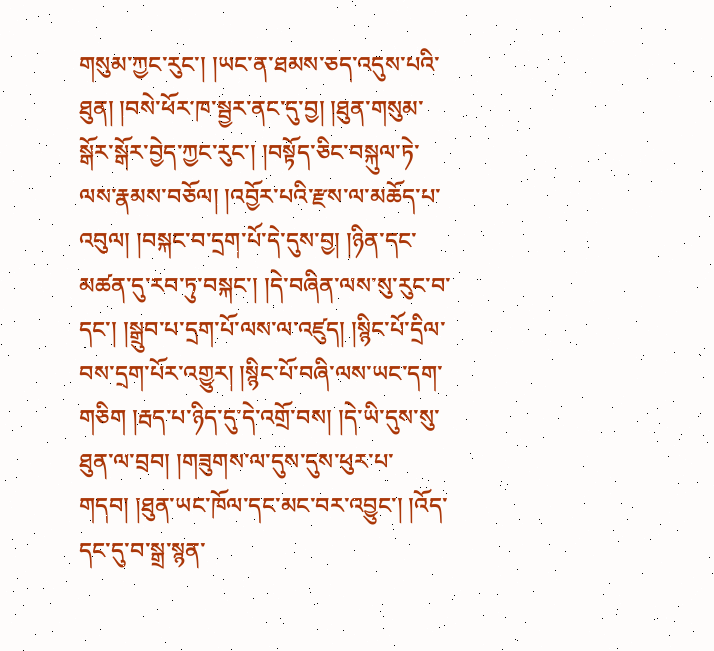གསུམ་ཀྱང་རུང་། །ཡང་ན་ཐམས་ཅད་འདུས་པའི་ཐུན། །བསེ་ཕོར་ཁ་སྦྱར་ནང་དུ་བྱ། །ཐུན་གསུམ་སྒོར་སྒོར་བྱེད་ཀྱང་རུང་། །བསྟོད་ཅིང་བསྐུལ་ཏེ་ལས་རྣམས་བཅོལ། །འབྱོར་པའི་རྫས་ལ་མཆོད་པ་འབུལ། །བསྐང་བ་དྲག་པོ་དེ་དུས་བྱ། །ཉིན་དང་མཚན་དུ་རབ་ཏུ་བསྐང་། །དེ་བཞིན་ལས་སུ་རུང་བ་དང་། །སྒྲུབ་པ་དྲག་པོ་ལས་ལ་འཛུད། །སྙིང་པོ་དྲིལ་བས་དྲག་པོར་འགྱུར། །སྙིང་པོ་བཞི་ལས་ཡང་དག་གཅིག །རྦད་པ་ཉིད་དུ་དེ་འགྲོ་བས། །དེ་ཡི་དུས་སུ་ཐུན་ལ་བྲབ། །གཟུགས་ལ་དུས་དུས་ཕུར་པ་གདབ། །ཐུན་ཡང་ཁོལ་དང་མང་བར་འབྱུང་། །འོད་དང་དུ་བ་སྒྲ་སྙན་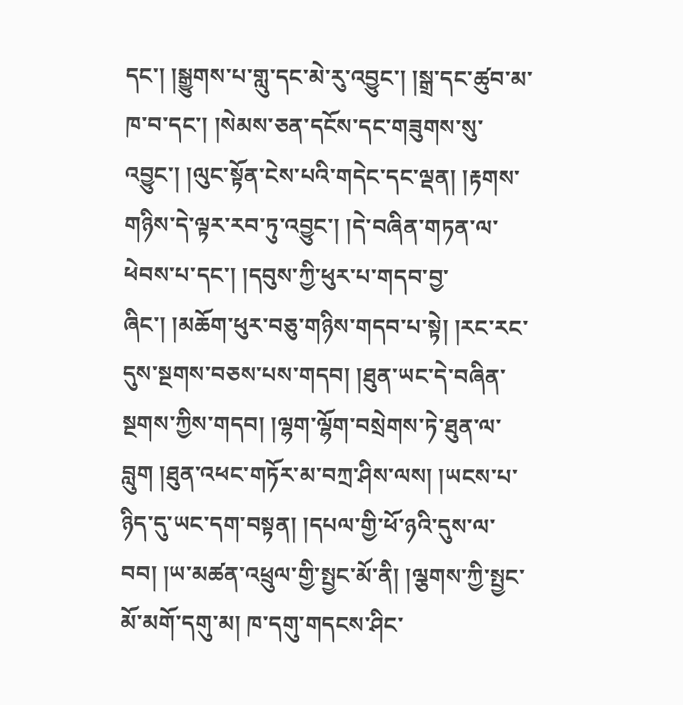དང་། །སྒྱུགས་པ་གླུ་དང་མེ་རུ་འབྱུང་། །སྒྲ་དང་ཚུབ་མ་ཁ་བ་དང་། །སེམས་ཅན་དངོས་དང་གཟུགས་སུ་འབྱུང་། །ལུང་སྟོན་ངེས་པའི་གདེང་དང་ལྡན། །རྟགས་གཉིས་དེ་ལྟར་རབ་ཏུ་འབྱུང་། །དེ་བཞིན་གཏན་ལ་ཕེབས་པ་དང་། །དབུས་ཀྱི་ཕུར་པ་གདབ་བྱ་ཞིང་། །མཆོག་ཕུར་བཅུ་གཉིས་གདབ་པ་སྟེ། །རང་རང་དུས་སྔགས་བཅས་པས་གདབ། །ཐུན་ཡང་དེ་བཞིན་སྔགས་ཀྱིས་གདབ། །ལྷག་ལྷོག་བསྲེགས་ཏེ་ཐུན་ལ་བླུག །ཐུན་འཕང་གཏོར་མ་བཀྲ་ཤིས་ལས། །ཡངས་པ་ཉིད་དུ་ཡང་དག་བསྟན། །དཔལ་གྱི་ཕོ་ཉའི་དུས་ལ་བབ། །ཡ་མཚན་འཕྲུལ་གྱི་སྤྱང་མོ་ནི། །ལྕགས་ཀྱི་སྤྱང་མོ་མགོ་དགུ་མ། ཁ་དགུ་གདངས་ཤིང་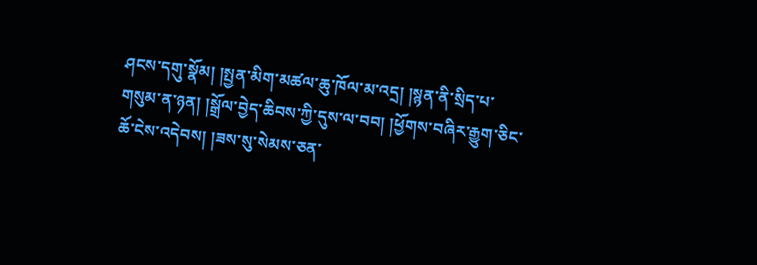ཤངས་དགུ་སྣོམ། །སྤྱན་མིག་མཚལ་ཆུ་ཁོལ་མ་འདྲ། །སྙན་ནི་སྲིད་པ་གསུམ་ན་ཉན། །སྒྲོལ་བྱེད་ཆིབས་ཀྱི་དུས་ལ་བབ། །ཕྱོགས་བཞིར་རྒྱུག་ཅིང་ཆོ་ངེས་འདེབས། །ཟས་སུ་སེམས་ཅན་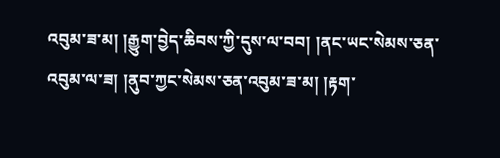འབུམ་ཟ་མ། །རྒྱུག་བྱེད་ཆིབས་ཀྱི་དུས་ལ་བབ། །ནང་ཡང་སེམས་ཅན་འབུམ་ལ་ཟ། །ནུབ་ཀྱང་སེམས་ཅན་འབུམ་ཟ་མ། །རྟག་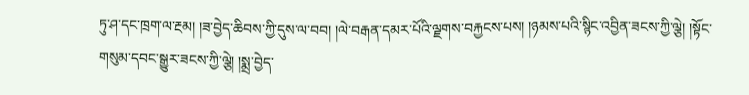ཏུ་ཤ་དང་ཁྲག་ལ་རྔམ། །ཟ་བྱེད་ཆིབས་ཀྱི་དུས་ལ་བབ། །ལེ་བརྒན་དམར་པོའི་ལྗགས་བརྐྱངས་པས། །ཉམས་པའི་སྙིང་འབྱིན་ཟངས་ཀྱི་ལྕེ། །སྟོང་གསུམ་དབང་སྒྱུར་ཟངས་ཀྱི་ལྕེ། །སྨྲ་བྱེད་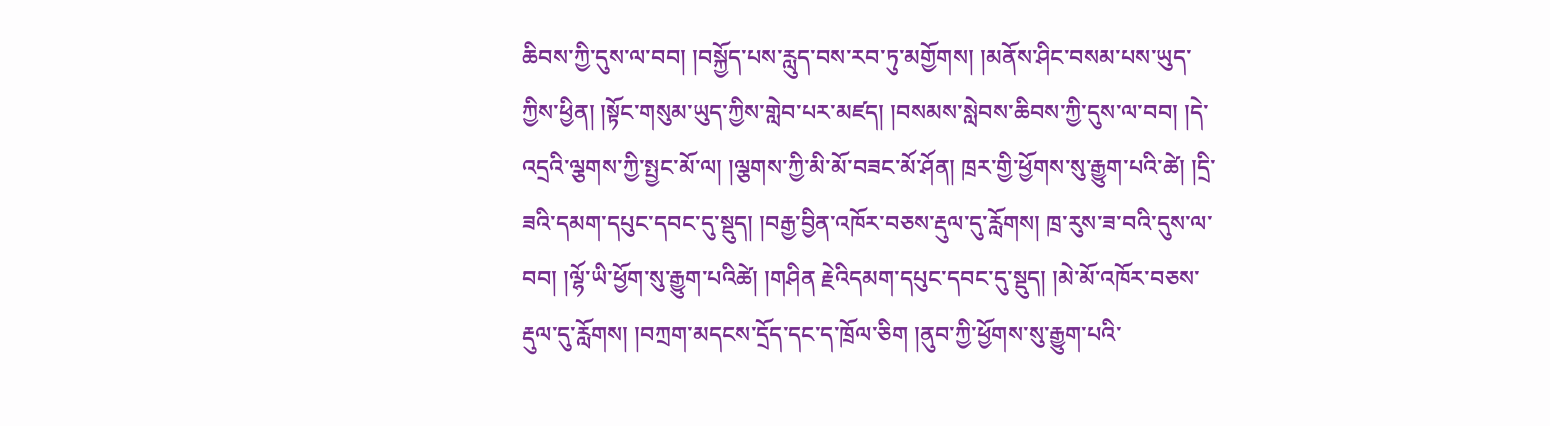ཆིབས་ཀྱི་དུས་ལ་བབ། །བསྐྱོད་པས་རླུད་བས་རབ་ཏུ་མགྱོགས། །མནོས་ཤིང་བསམ་པས་ཡུད་ཀྱིས་ཕྱིན། །སྟོང་གསུམ་ཡུད་ཀྱིས་གླེབ་པར་མཛད། །བསམས་སླེབས་ཆིབས་ཀྱི་དུས་ལ་བབ། །དེ་འདྲའི་ལྕགས་ཀྱི་སྤྱང་མོ་ལ། །ལྕགས་ཀྱི་མི་མོ་བཟང་མོ་ཤོན། ཁྲར་གྱི་ཕྱོགས་སུ་རྒྱུག་པའི་ཚེ། །དྲི་ཟའི་དམག་དཔུང་དབང་དུ་སྡུད། །བརྒྱ་བྱིན་འཁོར་བཅས་རྡུལ་དུ་རློགས། ཁྲ་རུས་ཟ་བའི་དུས་ལ་བབ། །ལྷོ་ཡི་ཕྱོག་སུ་རྒྱུག་པའིཚེ། །གཤིན རྗེའིདམག་དཔུང་དབང་དུ་སྡུད། །མེ་མོ་འཁོར་བཅས་རྡུལ་དུ་རློགས། །བཀྲག་མདངས་དྲོད་དང་ད་ཁྲོལ་ཅིག །ནུབ་ཀྱི་ཕྱོགས་སུ་རྒྱུག་པའི་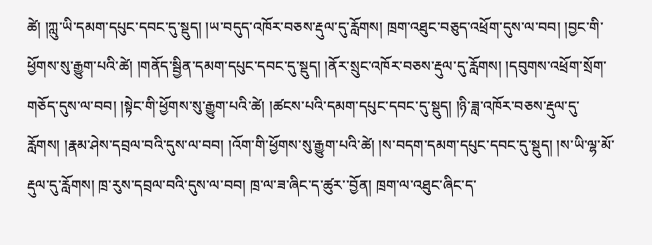ཚེ། །ཀླུ་ཡི་དམག་དཔུང་དབང་དུ་སྡུད། །ཡ་བདུད་འཁོར་བཅས་རྡུལ་དུ་རློགས། ཁྲག་འཐུང་བཅུད་འཕྲོག་དུས་ལ་བབ། །བྱང་གི་ཕྱོགས་སུ་རྒྱུག་པའི་ཚེ། །གནོད་སྦྱིན་དམག་དཔུང་དབང་དུ་སྡུད། །ནོར་སྲུང་འཁོར་བཅས་རྡུལ་དུ་རློགས། །དབུགས་འཕྲོག་སྲོག་གཅོད་དུས་ལ་བབ། །སྟེང་གི་ཕྱོགས་སུ་རྒྱུག་པའི་ཚེ། །ཚངས་པའི་དམག་དཔུང་དབང་དུ་སྡུད། །ཉི་ཟླ་འཁོར་བཅས་རྡུལ་དུ་རློགས། །རྣམ་ཤེས་དབྲལ་བའི་དུས་ལ་བབ། །འོག་གི་ཕྱོགས་སུ་རྒྱུག་པའི་ཚེ། །ས་བདག་དམག་དཔུང་དབང་དུ་སྡུད། །ས་ཡི་ལྷ་མོ་རྡུལ་དུ་རློགས། ཁྲ་རུས་དབྲལ་བའི་དུས་ལ་བབ། ཁྲ་ལ་ཟ་ཞིང་ད་ཚུར་་བྱོན། ཁྲག་ལ་འཐུང་ཞིང་ད་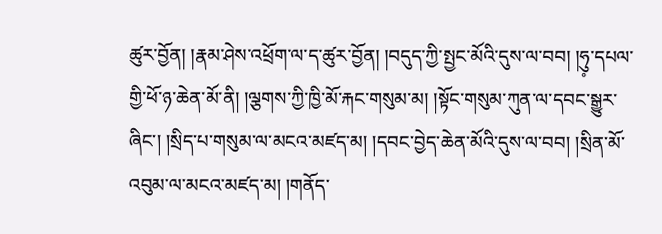ཚུར་བྱོན། །རྣམ་ཤེས་འཕྲོག་ལ་ད་ཚུར་བྱོན། །བདུད་ཀྱི་སྤྱང་མོའི་དུས་ལ་བབ། །ཧུ༷་དཔལ་གྱི་ཕོ་ཉ་ཆེན་མོ་ནི། །ལྕགས་ཀྱི་ཁྱི་མོ་རྐང་གསུམ་མ། །སྟོང་གསུམ་ཀུན་ལ་དབང་སྒྱུར་ཞིང་། །སྲིད་པ་གསུམ་ལ་མངའ་མཛད་མ། །དབང་བྱེད་ཆེན་མོའི་དུས་ལ་བབ། །སྲིན་མོ་འབུམ་ལ་མངའ་མཛད་མ། །གནོད་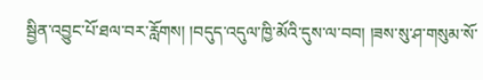སྦྱིན་འབྱུང་པོ་ཐལ་བར་རློགས། །བདུད་འདུལ་ཁྱི་མོའི་དུས་ལ་བབ། །ཟས་སུ་ཤ་གསུམ་སོ་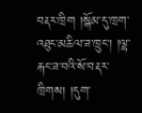བརྡར་ཁྲིག །སྐོམ་དུ་ཁྲག་འཐུང་མཆིལ་ཟ་ཁྲུང་། །ལྷ་རྐང་ཟ་བའི་སོ་བརྡར་ཁྲིགས། །དུག་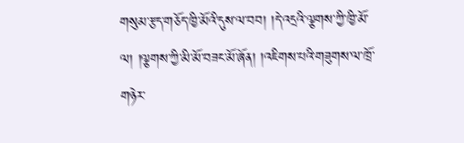གསུམ་རྩད་གཅོད་ཁྱི་མོའི་དུས་ལ་བབ། །དེ་འདྲའི་ལྕགས་ཀྱི་ཁྱི་མོ་ལ། །ལྕགས་ཀྱི་མི་མོ་བཟང་མོ་ཞོན། །འཇིགས་པའི་གཟུགས་ལ་ཁྲོ་གཉེར་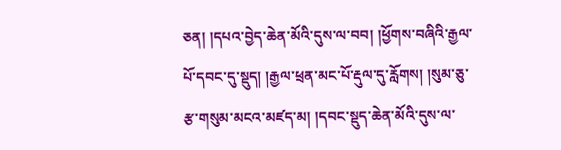ཅན། །དཔའ་བྱེད་ཆེན་མོའི་དུས་ལ་བབ། །ཕྱོགས་བཞིའི་རྒྱལ་པོ་དབང་དུ་སྡུད། །རྒྱལ་ཕྲན་མང་པོ་རྡུལ་དུ་རློགས། །སུམ་ཅུ་རྩ་གསུམ་མངའ་མཛད་མ། །དབང་སྡུད་ཆེན་མོའི་དུས་ལ་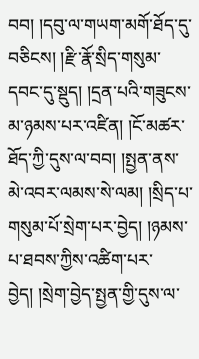བབ། །དབུ་ལ་གཡག་མགོ་ཐོད་དུ་བཅིངས། །རྫི་རྣོ་སྲིད་གསུམ་དབང་དུ་སྡུད། །དྲན་པའི་གཟུངས་མ་ཉམས་པར་འཛིན། །ངོ་མཚར་ཐོད་ཀྱི་དུས་ལ་བབ། །སྤྱན་ནས་མེ་འབར་ལམས་སེ་ལམ། །སྲིད་པ་གསུམ་པོ་སྲེག་པར་བྱེད། །ཉམས་པ་ཐབས་ཀྱིས་འཚིག་པར་བྱེད། །སྲེག་བྱེད་སྤྱན་གྱི་དུས་ལ་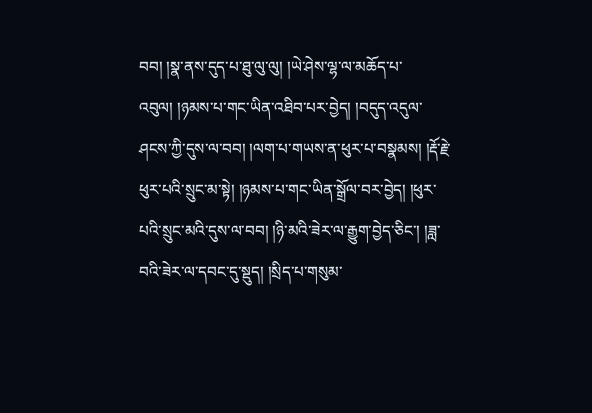བབ། །སྣ་ནས་དུད་པ་ཐུ་ལུ་ལུ། །ཡེ་ཤེས་ལྷ་ལ་མཆོད་པ་འབུལ། །ཉམས་པ་གང་ཡིན་འཐིབ་པར་བྱེད། །བདུད་འདུལ་ཤངས་ཀྱི་དུས་ལ་བབ། །ལག་པ་གཡས་ན་ཕུར་པ་བསྣམས། །རྡོ་རྗེ་ཕུར་པའི་སྲུང་མ་སྟེ། །ཉམས་པ་གང་ཡིན་སྒྲོལ་བར་བྱེད། །ཕུར་པའི་སྲུང་མའི་དུས་ལ་བབ། །ཉི་མའི་ཟེར་ལ་རྒྱུག་བྱེད་ཅིང་། །ཟླ་བའི་ཟེར་ལ་དབང་དུ་སྡུད། །སྲིད་པ་གསུམ་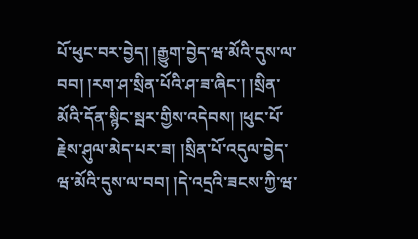པོ་ཕུང་བར་བྱེད། །རྒྱུག་བྱེད་ཝ་མོའི་དུས་ལ་བབ། །རག་ཤ་སྲིན་པོའི་ཤ་ཟ་ཞིང་། །སྲིན་མོའི་དོན་སྙིང་སྦར་གྱིས་འདེབས། །ཕུང་པོ་རྗེས་ཤུལ་མེད་པར་ཟ། །སྲིན་པོ་འདུལ་བྱེད་ཝ་མོའི་དུས་ལ་བབ། །དེ་འདྲའི་ཟངས་ཀྱི་ཝ་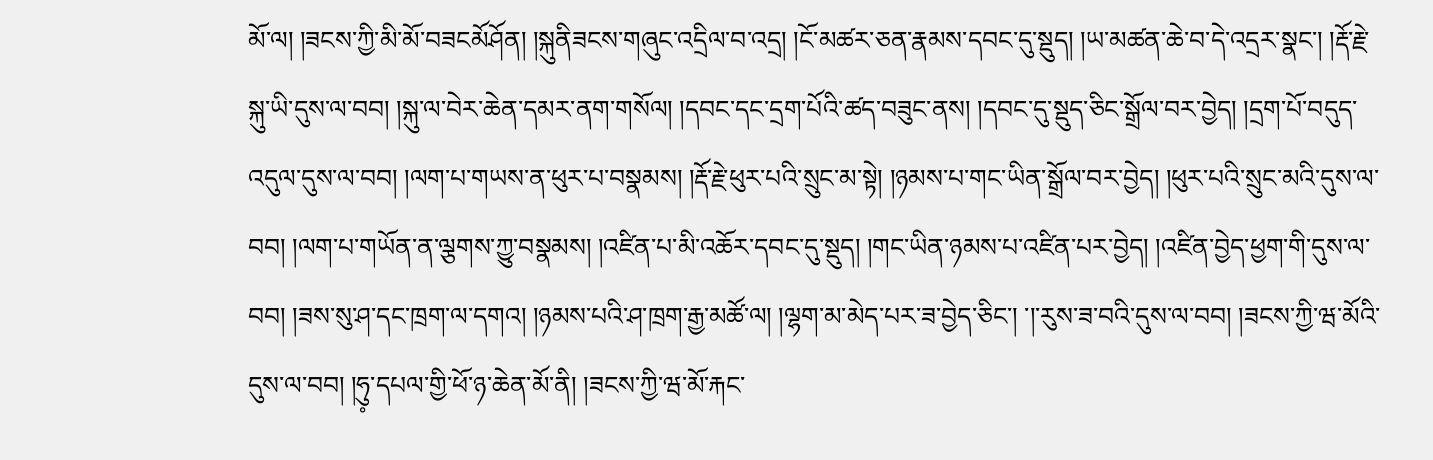མོ་ལ། །ཟངས་ཀྱི་མི་མོ་བཟངམོཤོན། །སྐུནིཟངས་གཞུང་འདྲིལ་བ་འདྲ། །ངོ་མཚར་ཅན་རྣམས་དབང་དུ་སྡུད། །ཡ་མཚན་ཆེ་བ་དེ་འདྲར་སྣང་། །རྡོ་རྗེ་སྐུ་ཡི་དུས་ལ་བབ། །སྐུ་ལ་བེར་ཆེན་དམར་ནག་གསོལ། །དབང་དང་དྲག་པོའི་ཚད་བཟུང་ནས། །དབང་དུ་སྡུད་ཅིང་སྒྲོལ་བར་བྱེད། །དྲག་པོ་བདུད་འདུལ་དུས་ལ་བབ། །ལག་པ་གཡས་ན་ཕུར་པ་བསྣམས། །རྡོ་རྗེ་ཕུར་པའི་སྲུང་མ་སྟེ། །ཉམས་པ་གང་ཡིན་སྒྲོལ་བར་བྱེད། །ཕུར་པའི་སྲུང་མའི་དུས་ལ་བབ། །ལག་པ་གཡོན་ན་ལྕགས་ཀྱུ་བསྣམས། །འཛིན་པ་མི་འཆོར་དབང་དུ་སྡུད། །གང་ཡིན་ཉམས་པ་འཛིན་པར་བྱེད། །འཛིན་བྱེད་ཕྱག་གི་དུས་ལ་བབ། །ཟས་སུ་ཤ་དང་ཁྲག་ལ་དགའ། །ཉམས་པའི་ཤ་ཁྲག་རྒྱ་མཚོ་ལ། །ལྷག་མ་མེད་པར་ཟ་བྱེད་ཅིང་། ་།་རུས་ཟ་བའི་དུས་ལ་བབ། །ཟངས་ཀྱི་ཝ་མོའི་དུས་ལ་བབ། །ཧུ༷་དཔལ་གྱི་ཕོ་ཉ་ཆེན་མོ་ནི། །ཟངས་ཀྱི་ཝ་མོ་རྐང་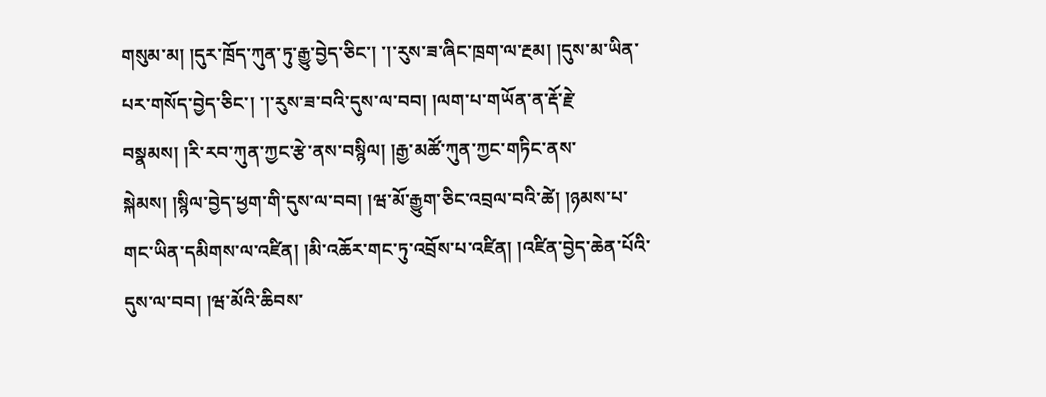གསུམ་མ། །དུར་ཁྲོད་ཀུན་ཏུ་རྒྱུ་བྱེད་ཅིང་། ་།་རུས་ཟ་ཞིང་ཁྲག་ལ་རྔམ། །དུས་མ་ཡིན་པར་གསོད་བྱེད་ཅིང་། ་།་རུས་ཟ་བའི་དུས་ལ་བབ། །ལག་པ་གཡོན་ན་རྡོ་རྗེ་བསྣམས། །རི་རབ་ཀུན་ཀྱང་རྩེ་ནས་བསྙིལ། །རྒྱ་མཚོ་ཀུན་ཀྱང་གཏིང་ནས་སྐེམས། །སྙིལ་བྱེད་ཕྱག་གི་དུས་ལ་བབ། །ཝ་མོ་རྒྱུག་ཅིང་འབྲལ་བའི་ཚེ། །ཉམས་པ་གང་ཡིན་དམིགས་ལ་འཛིན། །མི་འཆོར་གང་ཏུ་འབྲོས་པ་འཛིན། །འཛིན་བྱེད་ཆེན་པོའི་དུས་ལ་བབ། །ཝ་མོའི་ཆིབས་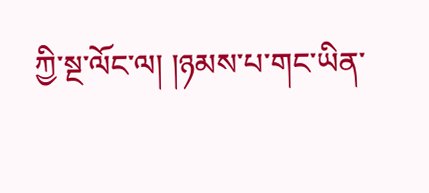ཀྱི་སྔ་ལོང་ལ། །ཉམས་པ་གང་ཡིན་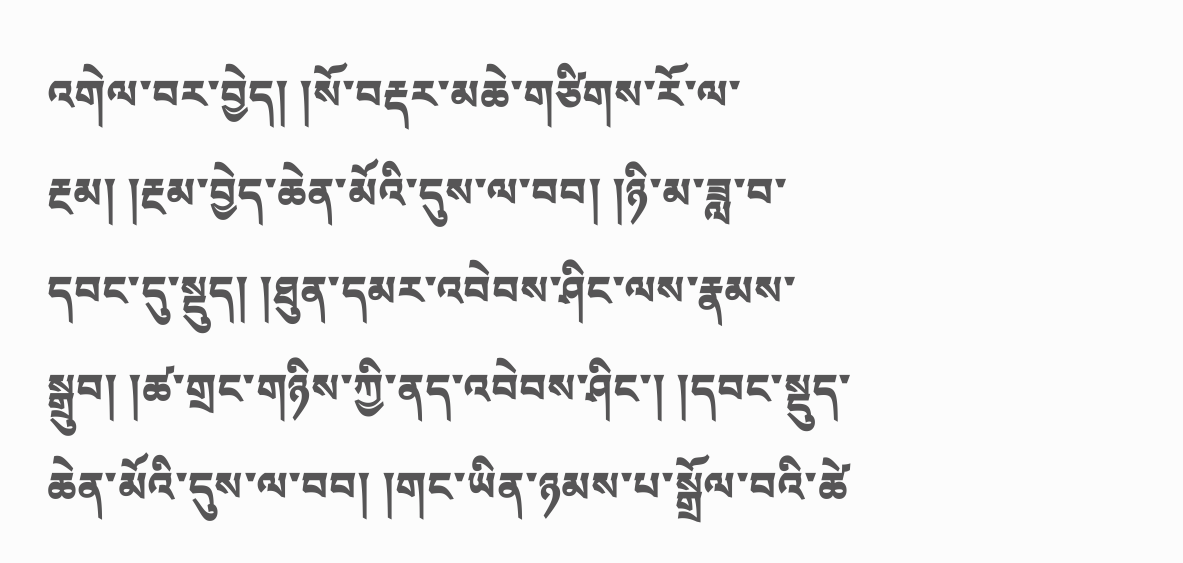འགེལ་བར་བྱེད། །སོ་བརྡར་མཆེ་གཙིགས་རོ་ལ་རྔམ། །རྔམ་བྱེད་ཆེན་མོའི་དུས་ལ་བབ། །ཉི་མ་ཟླ་བ་དབང་དུ་སྡུད། །ཐུན་དམར་འབེབས་ཤིང་ལས་རྣམས་སྒྲུབ། །ཚ་གྲང་གཉིས་ཀྱི་ནད་འབེབས་ཤིང་། །དབང་སྡུད་ཆེན་མོའི་དུས་ལ་བབ། །གང་ཡིན་ཉམས་པ་སྒྲོལ་བའི་ཚེ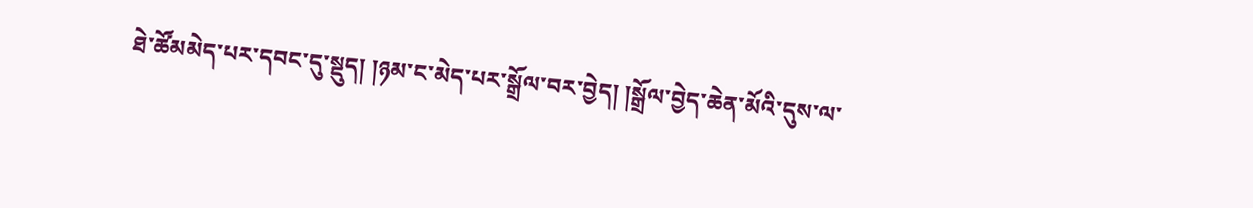ཐེ་ཚོམམེད་པར་དབང་དུ་སྡུད། །ཉམ་ང་མེད་པར་སྒྲོལ་བར་བྱེད། །སྒྲོལ་བྱེད་ཆེན་མོའི་དུས་ལ་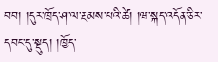བབ། །དུར་ཁྲོད་ཤ་ལ་རྔམས་པའི་ཚེ། །ཝ་སྐད་འདོན་ཅིར་དབང་དུ་སྡུད། །ཁྱོད་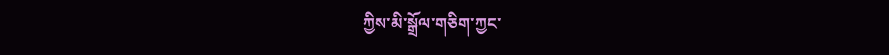ཀྱིས་མི་སྒྲོལ་གཅིག་ཀྱང་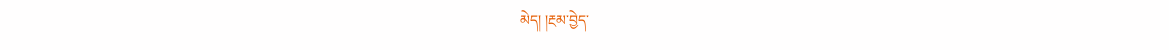མེད། །རྔམ་བྱེད་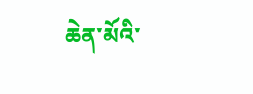ཆེན་མོའི་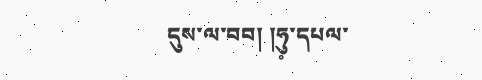དུས་ལ་བབ། །ཧུ༷་དཔལ་